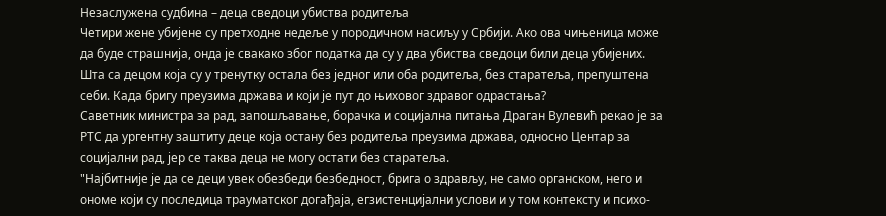Незаслужена судбина – деца сведоци убиства родитеља
Четири жене убијене су претходне недеље у породичном насиљу у Србији. Ако ова чињеница може да буде страшнија, онда је свакако због податка да су у два убиства сведоци били деца убијених. Шта са децом која су у тренутку остала без једног или оба родитеља, без старатеља, препуштена себи. Када бригу преузима држава и који је пут до њиховог здравог одрастања?
Саветник министра за рад, запошљавање, борачка и социјална питања Драган Вулевић рекао је за РТС да ургентну заштиту деце која остану без родитеља преузима држава, односно Центар за социјални рад, јер се таква деца не могу остати без старатеља.
"Најбитније је да се деци увек обезбеди безбедност, брига о здрављу, не само органском, него и ономе који су последица трауматског догађаја, егзистенцијални услови и у том контексту и психо-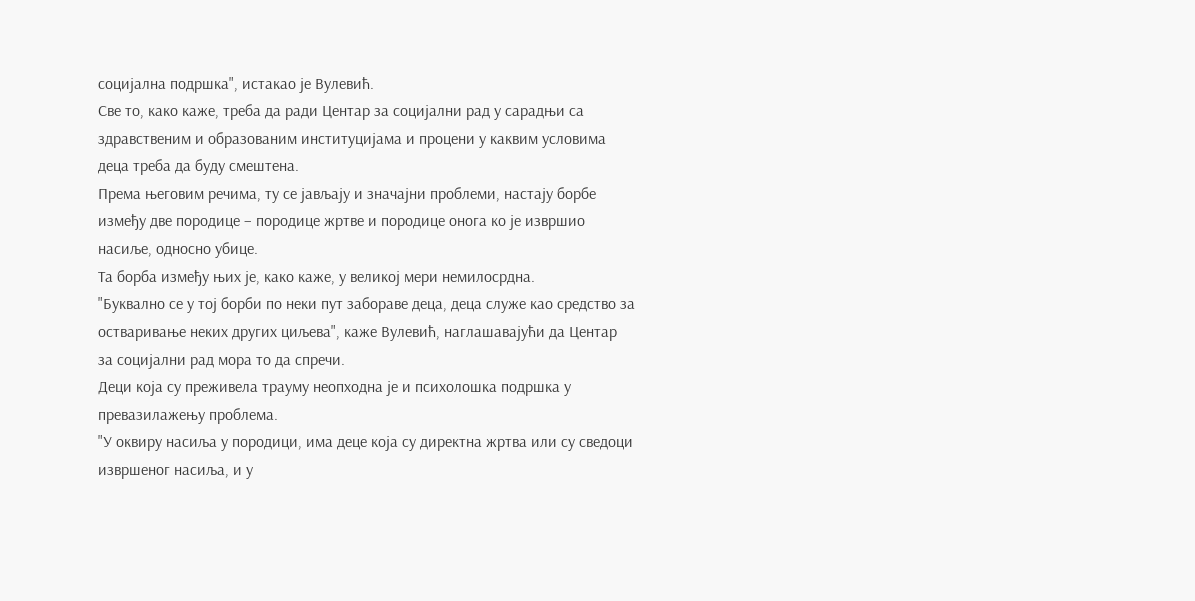социјална подршка", истакао је Вулевић.
Све то, како каже, треба да ради Центар за социјални рад у сарадњи са здравственим и образованим институцијама и процени у каквим условима деца треба да буду смештена.
Према његовим речима, ту се јављају и значајни проблеми, настају борбе између две породице – породице жртве и породице онога ко је извршио насиље, односно убице.
Та борба између њих је, како каже, у великој мери немилосрдна.
"Буквално се у тој борби по неки пут забораве деца, деца служе као средство за остваривање неких других циљева", каже Вулевић, наглашавајући да Центар за социјални рад мора то да спречи.
Деци која су преживела трауму неопходна је и психолошка подршка у превазилажењу проблема.
"У оквиру насиља у породици, има деце која су директна жртва или су сведоци извршеног насиља, и у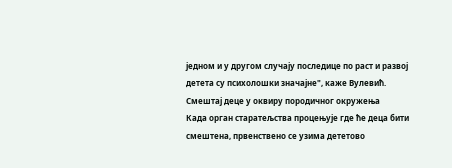једном и у другом случају последице по раст и развој детета су психолошки значајне", каже Вулевић.
Смештај деце у оквиру породичног окружења
Када орган старатељства процењује где ће деца бити смештена, првенствено се узима дететово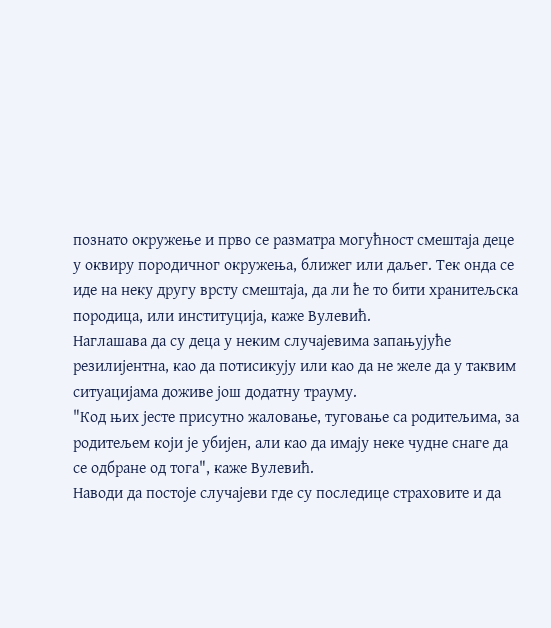познато окружење и прво се разматра могућност смештаја деце у оквиру породичног окружења, ближег или даљег. Тек онда се иде на неку другу врсту смештаја, да ли ће то бити хранитељска породица, или институција, каже Вулевић.
Наглашава да су деца у неким случајевима запањујуће резилијентна, као да потисикују или као да не желе да у таквим ситуацијама доживе још додатну трауму.
"Код њих јесте присутно жаловање, туговање са родитељима, за родитељем који је убијен, али као да имају неке чудне снаге да се одбране од тога", каже Вулевић.
Наводи да постоје случајеви где су последице страховите и да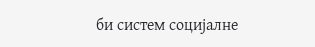би систем социјалне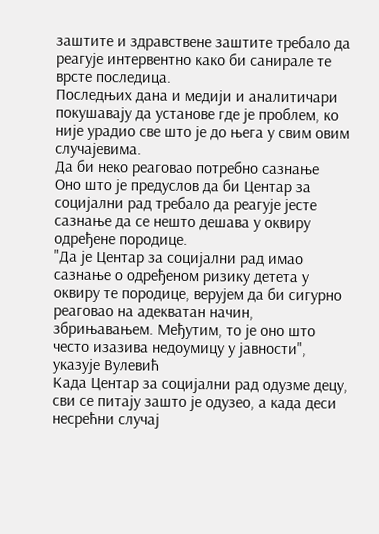заштите и здравствене заштите требало да реагује интервентно како би санирале те врсте последица.
Последњих дана и медији и аналитичари покушавају да установе где је проблем, ко није урадио све што је до њега у свим овим случајевима.
Да би неко реаговао потребно сазнање
Оно што је предуслов да би Центар за социјални рад требало да реагује јесте сазнање да се нешто дешава у оквиру одређене породице.
"Да је Центар за социјални рад имао сазнање о одређеном ризику детета у оквиру те породице, верујем да би сигурно реаговао на адекватан начин, збрињавањем. Међутим, то је оно што често изазива недоумицу у јавности", указује Вулевић
Када Центар за социјални рад одузме децу, сви се питају зашто је одузео, а када деси несрећни случај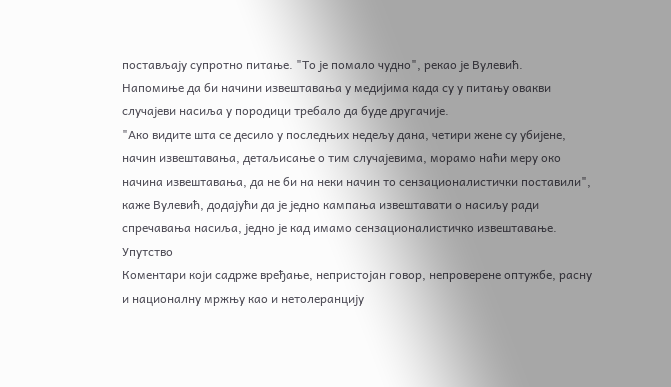постављају супротно питање. "То је помало чудно", рекао је Вулевић.
Напомиње да би начини извештавања у медијима када су у питању овакви случајеви насиља у породици требало да буде другачије.
"Ако видите шта се десило у последњих недељу дана, четири жене су убијене, начин извештавања, детаљисање о тим случајевима, морамо наћи меру око начина извештавања, да не би на неки начин то сензационалистички поставили", каже Вулевић, додајући да је једно кампања извештавати о насиљу ради спречавања насиља, једно је кад имамо сензационалистичко извештавање.
Упутство
Коментари који садрже вређање, непристојан говор, непроверене оптужбе, расну и националну мржњу као и нетолеранцију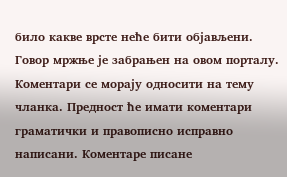било какве врсте неће бити објављени. Говор мржње је забрањен на овом порталу. Коментари се морају односити на тему чланка. Предност ће имати коментари граматички и правописно исправно написани. Коментаре писане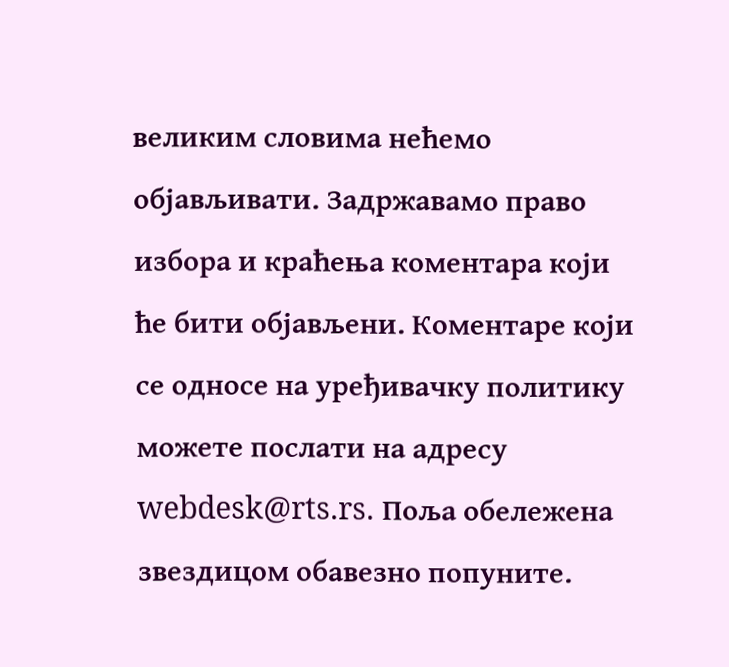великим словима нећемо објављивати. Задржавамо право избора и краћења коментара који ће бити објављени. Коментаре који се односе на уређивачку политику можете послати на адресу webdesk@rts.rs. Поља обележена звездицом обавезно попуните.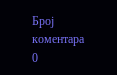Број коментара 0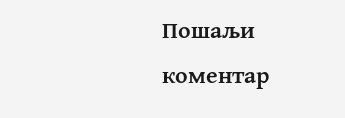Пошаљи коментар